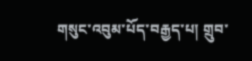གསུང་འབུམ་པོད་བརྒྱད་པ། གྲུབ་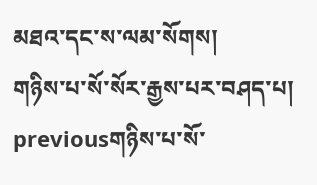མཐའ་དང་ས་ལམ་སོགས།
གཉིས་པ་སོ་སོར་རྒྱས་པར་བཤད་པ།
previousགཉིས་པ་སོ་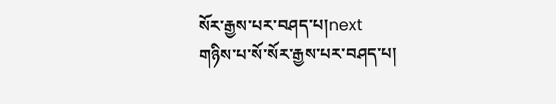སོར་རྒྱས་པར་བཤད་པ།next
གཉིས་པ་སོ་སོར་རྒྱས་པར་བཤད་པ།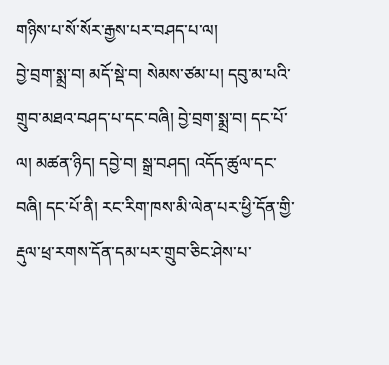གཉིས་པ་སོ་སོར་རྒྱས་པར་བཤད་པ་ལ།
བྱེ་བྲག་སྨྲ་བ། མདོ་སྡེ་བ། སེམས་ཙམ་པ། དབུ་མ་པའི་གྲུབ་མཐའ་བཤད་པ་དང་བཞི། བྱེ་བྲག་སྨྲ་བ། དང་པོ་ལ། མཚན་ཉིད། དབྱེ་བ། སྒྲ་བཤད། འདོད་ཚུལ་དང་བཞི། དང་པོ་ནི། རང་རིག་ཁས་མི་ལེན་པར་ཕྱི་དོན་གྱི་རྡུལ་ཕྲ་རགས་དོན་དམ་པར་གྲུབ་ཅིང་ཤེས་པ་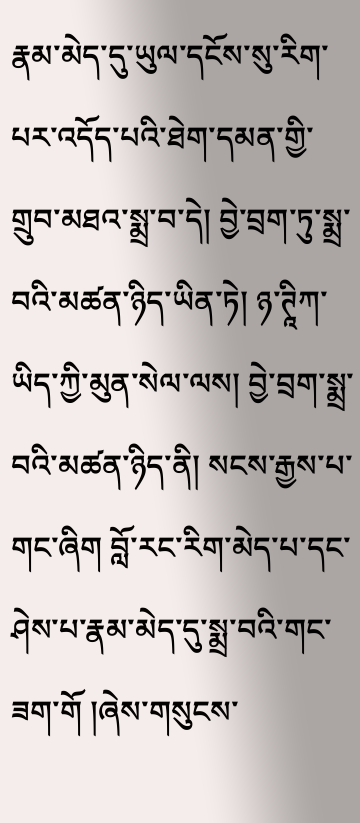རྣམ་མེད་དུ་ཡུལ་དངོས་སུ་རིག་པར་འདོད་པའི་ཐེག་དམན་གྱི་གྲུབ་མཐའ་སྨྲ་བ་དེ། བྱེ་བྲག་ཏུ་སྨྲ་བའི་མཚན་ཉིད་ཡིན་ཏེ། ཉ་ཊཱིཀ་ཡིད་ཀྱི་མུན་སེལ་ལས། བྱེ་བྲག་སྨྲ་བའི་མཚན་ཉིད་ནི། སངས་རྒྱས་པ་གང་ཞིག བློ་རང་རིག་མེད་པ་དང་ཤེས་པ་རྣམ་མེད་དུ་སྨྲ་བའི་གང་ཟག་གོ །ཞེས་གསུངས་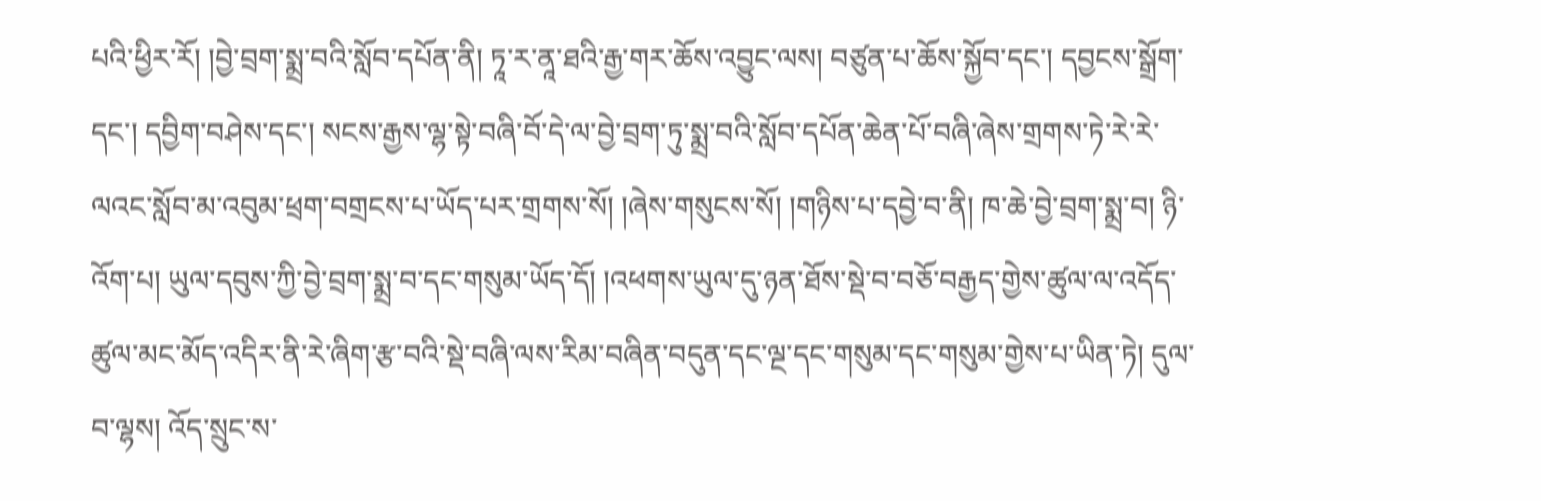པའི་ཕྱིར་རོ། །བྱེ་བྲག་སྨྲ་བའི་སློབ་དཔོན་ནི། ཏཱ་ར་ནཱ་ཐའི་རྒྱ་གར་ཆོས་འབྱུང་ལས། བཙུན་པ་ཆོས་སྐྱོབ་དང་། དབྱངས་སྒྲོག་དང་། དབྱིག་བཤེས་དང་། སངས་རྒྱས་ལྷ་སྟེ་བཞི་བོ་དེ་ལ་བྱེ་བྲག་ཏུ་སྨྲ་བའི་སློབ་དཔོན་ཆེན་པོ་བཞི་ཞེས་གྲགས་ཏེ་རེ་རེ་ལའང་སློབ་མ་འབུམ་ཕྲག་བགྲངས་པ་ཡོད་པར་གྲགས་སོ། །ཞེས་གསུངས་སོ། །གཉིས་པ་དབྱེ་བ་ནི། ཁ་ཆེ་བྱེ་བྲག་སྨྲ་བ། ཉི་འོག་པ། ཡུལ་དབུས་ཀྱི་བྱེ་བྲག་སྨྲ་བ་དང་གསུམ་ཡོད་དོ། །འཕགས་ཡུལ་དུ་ཉན་ཐོས་སྡེ་བ་བཅོ་བརྒྱད་གྱེས་ཚུལ་ལ་འདོད་ཚུལ་མང་མོད་འདིར་ནི་རེ་ཞིག་རྩ་བའི་སྡེ་བཞི་ལས་རིམ་བཞིན་བདུན་དང་ལྔ་དང་གསུམ་དང་གསུམ་གྱེས་པ་ཡིན་ཏེ། དུལ་བ་ལྷས། འོད་སྲུང་ས་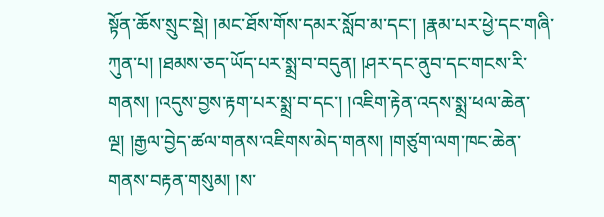སྟོན་ཆོས་སྲུང་སྡེ། །མང་ཐོས་གོས་དམར་སློབ་མ་དང་། །རྣམ་པར་ཕྱེ་དང་གཞི་ཀུན་པ། །ཐམས་ཅད་ཡོད་པར་སྨྲ་བ་བདུན། །ཤར་དང་ནུབ་དང་གངས་རི་གནས། །འདུས་བྱས་རྟག་པར་སྨྲ་བ་དང་། །འཇིག་རྟེན་འདས་སྨྲ་ཕལ་ཆེན་ལྔ། །རྒྱལ་བྱེད་ཚལ་གནས་འཇིགས་མེད་གནས། །གཙུག་ལག་ཁང་ཆེན་གནས་བརྟན་གསུམ། །ས་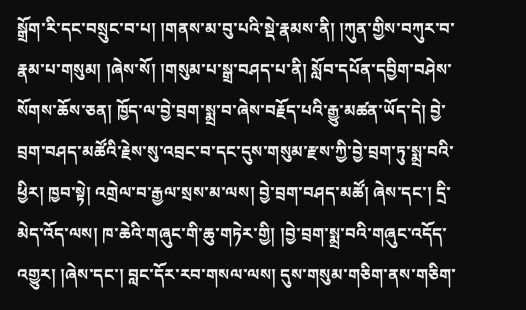སྒྲོག་རི་དང་བསྲུང་བ་པ། །གནས་མ་བུ་པའི་སྡེ་རྣམས་ནི། །ཀུན་གྱིས་བཀུར་བ་རྣམ་པ་གསུམ། །ཞེས་སོ། །གསུམ་པ་སྒྲ་བཤད་པ་ནི། སློབ་དཔོན་དབྱིག་བཤེས་སོགས་ཆོས་ཅན། ཁྱོད་ལ་བྱེ་བྲག་སྨྲ་བ་ཞེས་བརྗོད་པའི་རྒྱུ་མཚན་ཡོད་དེ། བྱེ་བྲག་བཤད་མཚོའི་རྗེས་སུ་འབྲང་བ་དང་དུས་གསུམ་རྫས་ཀྱི་བྱེ་བྲག་ཏུ་སྨྲ་བའི་ཕྱིར། ཁྱབ་སྟེ། འགྲེལ་བ་རྒྱལ་སྲས་མ་ལས། བྱེ་བྲག་བཤད་མཚོ། ཞེས་དང་། དྲི་མེད་འོད་ལས། ཁ་ཆེའི་གཞུང་གི་ཆུ་གཏེར་གྱི། །བྱེ་བྲག་སྨྲ་བའི་གཞུང་འདོད་འགྱུར། །ཞེས་དང་། བླང་དོར་རབ་གསལ་ལས། དུས་གསུམ་གཅིག་ནས་གཅིག་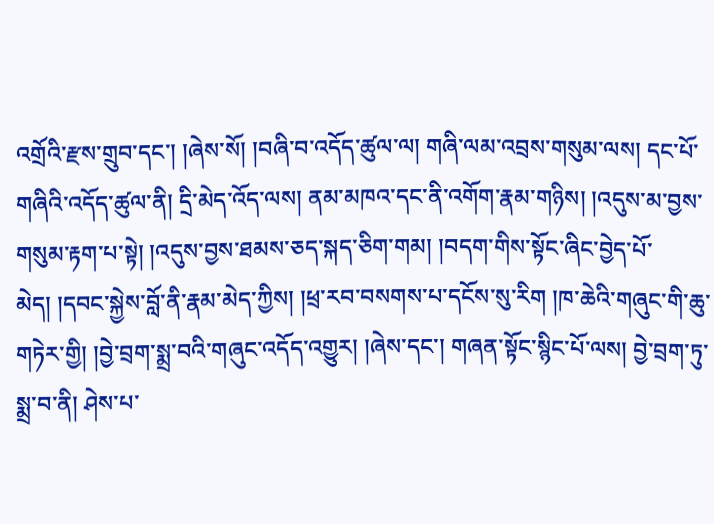འགྲོའི་རྫས་གྲུབ་དང་། །ཞེས་སོ། །བཞི་བ་འདོད་ཚུལ་ལ། གཞི་ལམ་འབྲས་གསུམ་ལས། དང་པོ་གཞིའི་འདོད་ཚུལ་ནི། དྲི་མེད་འོད་ལས། ནམ་མཁའ་དང་ནི་འགོག་རྣམ་གཉིས། །འདུས་མ་བྱས་གསུམ་རྟག་པ་སྟེ། །འདུས་བྱས་ཐམས་ཅད་སྐད་ཅིག་གམ། །བདག་གིས་སྟོང་ཞིང་བྱེད་པོ་མེད། །དབང་སྐྱེས་བློ་ནི་རྣམ་མེད་ཀྱིས། །ཕྲ་རབ་བསགས་པ་དངོས་སུ་རིག །ཁ་ཆེའི་གཞུང་གི་ཆུ་གཏེར་གྱི། །བྱེ་བྲག་སྨྲ་བའི་གཞུང་འདོད་འགྱུར། །ཞེས་དང་། གཞན་སྟོང་སྙིང་པོ་ལས། བྱེ་བྲག་ཏུ་སྨྲ་བ་ནི། ཤེས་པ་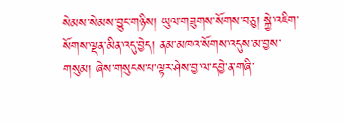སེམས་སེམས་བྱུང་གཉིས། ཡུལ་གཟུགས་སོགས་བཅུ། སྐྱེ་འཇིག་སོགས་ལྡན་མིན་འདུ་བྱེད། ནམ་མཁའ་སོགས་འདུས་མ་བྱས་གསུམ། ཞེས་གསུངས་པ་ལྟར་ཤེས་བྱ་ལ་དབྱེ་ན་གཞི་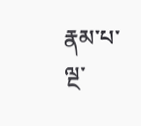རྣམ་པ་ལྔ་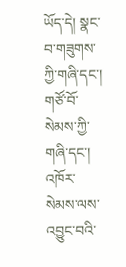ཡོད་དེ། སྣང་བ་གཟུགས་ཀྱི་གཞི་དང་། གཙོ་བོ་སེམས་ཀྱི་གཞི་དང་། འཁོར་སེམས་ལས་འབྱུང་བའི་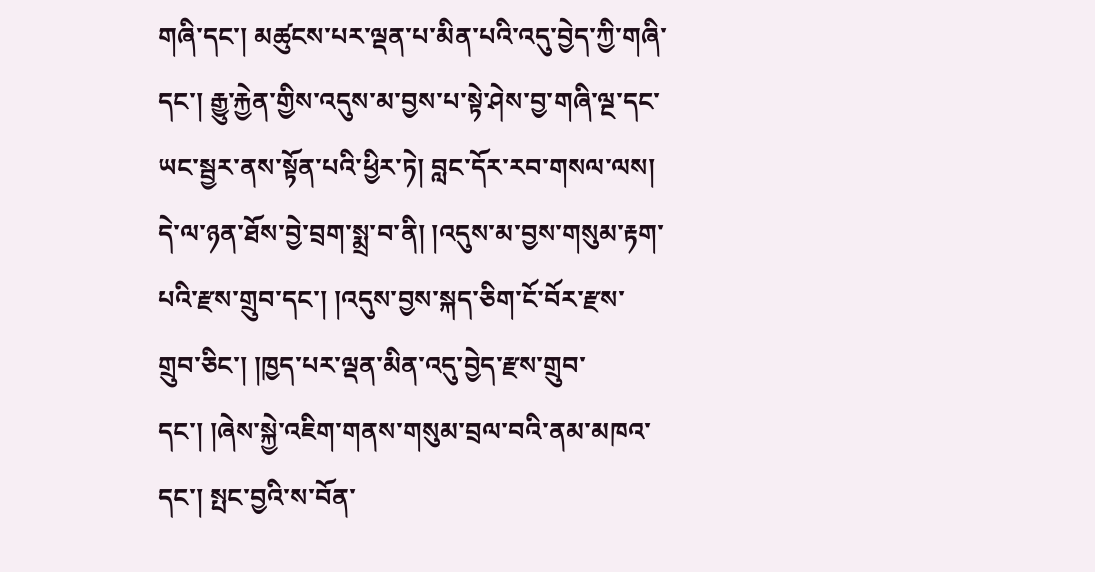གཞི་དང་། མཚུངས་པར་ལྡན་པ་མིན་པའི་འདུ་བྱེད་ཀྱི་གཞི་དང་། རྒྱུ་རྐྱེན་གྱིས་འདུས་མ་བྱས་པ་སྟེ་ཤེས་བྱ་གཞི་ལྔ་དང་ཡང་སྦྱར་ནས་སྟོན་པའི་ཕྱིར་ཏེ། བླང་དོར་རབ་གསལ་ལས། དེ་ལ་ཉན་ཐོས་བྱེ་བྲག་སྨྲ་བ་ནི། །འདུས་མ་བྱས་གསུམ་རྟག་པའི་རྫས་གྲུབ་དང་། །འདུས་བྱས་སྐད་ཅིག་ངོ་བོར་རྫས་གྲུབ་ཅིང་། །ཁྱད་པར་ལྡན་མིན་འདུ་བྱེད་རྫས་གྲུབ་དང་། །ཞེས་སྐྱེ་འཇིག་གནས་གསུམ་བྲལ་བའི་ནམ་མཁའ་དང་། སྤང་བྱའི་ས་བོན་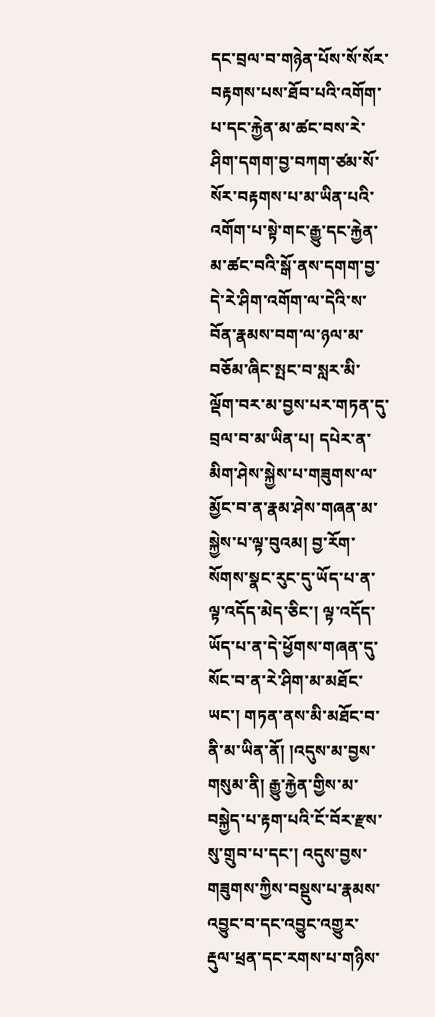དང་བྲལ་བ་གཉེན་པོས་སོ་སོར་བརྟགས་པས་ཐོབ་པའི་འགོག་པ་དང་རྐྱེན་མ་ཚང་བས་རེ་ཤིག་དགག་བྱ་བཀག་ཙམ་སོ་སོར་བརྟགས་པ་མ་ཡིན་པའི་འགོག་པ་སྟེ་གང་རྒྱུ་དང་རྐྱེན་མ་ཚང་བའི་སྒོ་ནས་དགག་བྱ་དེ་རེ་ཤིག་འགོག་ལ་དེའི་ས་བོན་རྣམས་བག་ལ་ཉལ་མ་བཅོམ་ཞིང་སྤང་བ་སླར་མི་ལྡོག་བར་མ་བྱས་པར་གཏན་དུ་བྲལ་བ་མ་ཡིན་པ། དཔེར་ན་མིག་ཤེས་སྐྱེས་པ་གཟུགས་ལ་མྱོང་བ་ན་རྣམ་ཤེས་གཞན་མ་སྐྱེས་པ་ལྟ་བུའམ། བྱ་རོག་སོགས་སྣང་རུང་དུ་ཡོད་པ་ན་ལྟ་འདོད་མེད་ཅིང་། ལྟ་འདོད་ཡོད་པ་ན་དེ་ཕྱོགས་གཞན་དུ་སོང་བ་ན་རེ་ཤིག་མ་མཐོང་ཡང་། གཏན་ནས་མི་མཐོང་བ་ནི་མ་ཡིན་ནོ། །འདུས་མ་བྱས་གསུམ་ནི། རྒྱུ་རྐྱེན་གྱིས་མ་བསྐྱེད་པ་རྟག་པའི་ངོ་བོར་རྫས་སུ་གྲུབ་པ་དང་། འདུས་བྱས་གཟུགས་ཀྱིས་བསྡུས་པ་རྣམས་འབྱུང་བ་དང་འབྱུང་འགྱུར་རྡུལ་ཕྲན་དང་རགས་པ་གཉིས་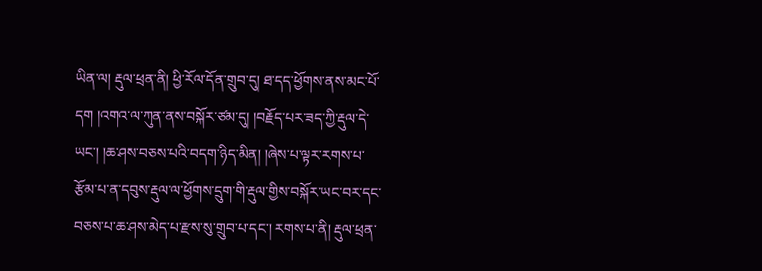ཡིན་ལ། རྡུལ་ཕྲན་ནི། ཕྱི་རོལ་དོན་གྲུབ་དུ། ཐ་དད་ཕྱོགས་ནས་མང་པོ་དག །འགའ་ལ་ཀུན་ནས་བསྐོར་ཙམ་དུ། །བརྗོད་པར་ཟད་ཀྱི་རྡུལ་དེ་ཡང་། །ཆ་ཤས་བཅས་པའི་བདག་ཉིད་མིན། །ཞེས་པ་ལྟར་རགས་པ་རྩོམ་པ་ན་དབུས་རྡུལ་ལ་ཕྱོགས་དྲུག་གི་རྡུལ་གྱིས་བསྐོར་ཡང་བར་དང་བཅས་པ་ཆ་ཤས་མེད་པ་རྫས་སུ་གྲུབ་པ་དང་། རགས་པ་ནི། རྡུལ་ཕྲན་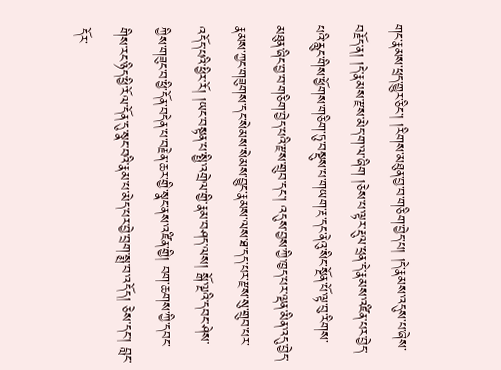གང་རྣམས་ཕྲད་གྱུར་ཅིང་། །རིགས་མཐུན་བྱ་བ་གཅིག་བྱེད་པ། །དེ་རྣམས་འདུས་པ་ཞེས་བརྗོད་ན། །དེ་རྣམས་རྫས་མེད་ག་ལ་ཞིག །ཅེས་པ་ལྟར་རྡུལ་ཕྲན་དེ་རྣམས་འཛིན་པར་བྱེད་པའི་རླུང་གིས་ཕྱོགས་གཅིག་ཏུ་བསྡུས་པ་གཡག་རྔ་དང་ནེའུ་སིང་སྔོན་པོ་ལྟ་བུ་རིགས་མཐུན་ཞིང་བྱ་བ་གཅིག་བྱེད་པའི་རྫས་གྲུབ་དང་། འདུས་བྱས་ཀྱི་ཁྱད་པར་ལྡན་མིན་འདུ་བྱེད་རྣམས་ཀྱང་གཟུགས་དང་སེམས་སེམས་བྱུང་རྣམས་ལས་ཐ་དད་པར་རྫས་སུ་གྲུབ་པར་འདོད་པའི་ཕྱིར་རོ། །ཡང་བསྟན་པ་སྤྱི་འགྲེལ་གྱི་རྣམ་བཤད་ལས། སྒོ་ལྔའི་དབང་ཤེས་ཀྱིས་གཟུང་བ་ཕྱི་དོན་བདེན་པ་བརྗེན་ཆར་གྱི་སྣང་ནས་འཛིན་གྱི། བག་ཆགས་ཀྱི་དབང་གིས་རང་ཉིད་ཕྱི་རོལ་དོན་དུ་སྣང་བའི་རྣམ་པ་མེད་པར་བྱེ་བྲག་སྨྲ་བ་འདོད། ཅེས་དང་། བླང་དོར་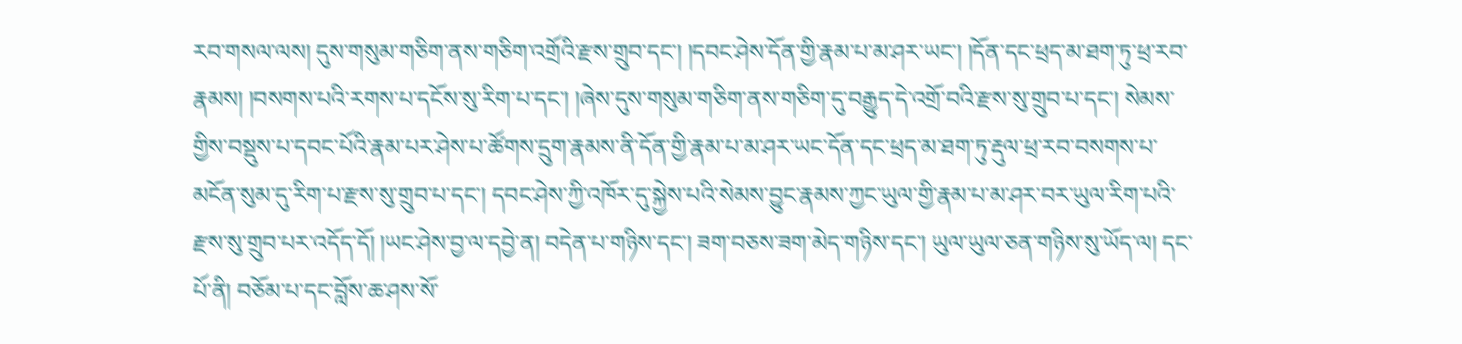རབ་གསལ་ལས། དུས་གསུམ་གཅིག་ནས་གཅིག་འགྲོའི་རྫས་གྲུབ་དང་། །དབང་ཤེས་དོན་གྱི་རྣམ་པ་མ་ཤར་ཡང་། །དོན་དང་ཕྲད་མ་ཐག་ཏུ་ཕྲ་རབ་རྣམས། །བསགས་པའི་རགས་པ་དངོས་སུ་རིག་པ་དང་། །ཞེས་དུས་གསུམ་གཅིག་ནས་གཅིག་དུ་བརྒྱུད་དེ་འགྲོ་བའི་རྫས་སུ་གྲུབ་པ་དང་། སེམས་གྱིས་བསྡུས་པ་དབང་པོའི་རྣམ་པར་ཤེས་པ་ཚོགས་དྲུག་རྣམས་ནི་དོན་གྱི་རྣམ་པ་མ་ཤར་ཡང་དོན་དང་ཕྲད་མ་ཐག་ཏུ་རྡུལ་ཕྲ་རབ་བསགས་པ་མངོན་སུམ་དུ་རིག་པ་རྫས་སུ་གྲུབ་པ་དང་། དབང་ཤེས་ཀྱི་འཁོར་དུ་སྐྱེས་པའི་སེམས་བྱུང་རྣམས་ཀྱང་ཡུལ་གྱི་རྣམ་པ་མ་ཤར་བར་ཡུལ་རིག་པའི་རྫས་སུ་གྲུབ་པར་འདོད་དོ། །ཡང་ཤེས་བྱ་ལ་དབྱེ་ན། བདེན་པ་གཉིས་དང་། ཟག་བཅས་ཟག་མེད་གཉིས་དང་། ཡུལ་ཡུལ་ཅན་གཉིས་སུ་ཡོད་ལ། དང་པོ་ནི། བཅོམ་པ་དང་བློས་ཆ་ཤས་སོ་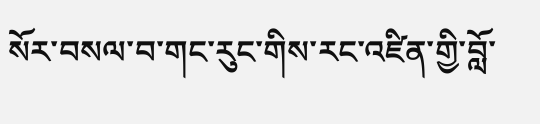སོར་བསལ་བ་གང་རུང་གིས་རང་འཛིན་གྱི་བློ་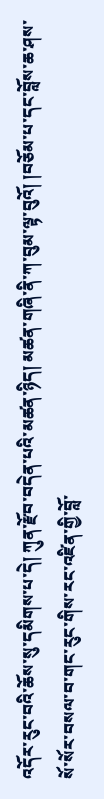འདོར་རུང་བའི་ཆོས་སུ་དམིགས་པ་དེ། ཀུན་རྫོབ་བདེན་པའི་མཚན་ཉིད། མཚན་གཞི་ནི་ཀ་བུམ་ལྟ་བུའོ། །བཅོམ་པ་དང་བློས་ཆ་ཤས་སོ་སོར་བསལ་བ་གང་རུང་གིས་རང་འཛིན་གྱི་བློ་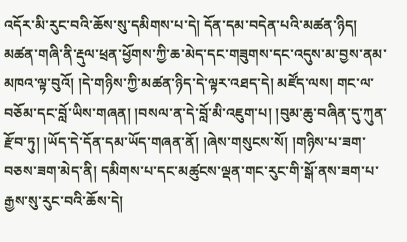འདོར་མི་རུང་བའི་ཆོས་སུ་དམིགས་པ་དེ། དོན་དམ་བདེན་པའི་མཚན་ཉིད། མཚན་གཞི་ནི་རྡུལ་ཕྲན་ཕྱོགས་ཀྱི་ཆ་མེད་དང་གཟུགས་དང་འདུས་མ་བྱས་ནམ་མཁའ་ལྟ་བུའོ། །དེ་གཉིས་ཀྱི་མཚན་ཉིད་དེ་ལྟར་འཐད་དེ། མཛོད་ལས། གང་ལ་བཅོམ་དང་བློ་ཡིས་གཞན། །བསལ་ན་དེ་བློ་མི་འཇུག་པ། །བུམ་ཆུ་བཞིན་དུ་ཀུན་རྫོབ་ཏུ། །ཡོད་དེ་དོན་དམ་ཡོད་གཞན་ནོ། །ཞེས་གསུངས་སོ། །གཉིས་པ་ཟག་བཅས་ཟག་མེད་ནི། དམིགས་པ་དང་མཚུངས་ལྡན་གང་རུང་གི་སྒོ་ནས་ཟག་པ་རྒྱས་སུ་རུང་བའི་ཆོས་དེ།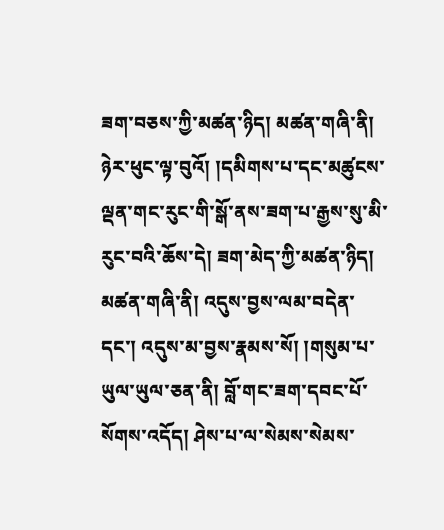ཟག་བཅས་ཀྱི་མཚན་ཉིད། མཚན་གཞི་ནི། ཉེར་ཕུང་ལྟ་བུའོ། །དམིགས་པ་དང་མཚུངས་ལྡན་གང་རུང་གི་སྒོ་ནས་ཟག་པ་རྒྱས་སུ་མི་རུང་བའི་ཆོས་དེ། ཟག་མེད་ཀྱི་མཚན་ཉིད། མཚན་གཞི་ནི། འདུས་བྱས་ལམ་བདེན་དང་། འདུས་མ་བྱས་རྣམས་སོ། །གསུམ་པ་ཡུལ་ཡུལ་ཅན་ནི། བློ་གང་ཟག་དབང་པོ་སོགས་འདོད། ཤེས་པ་ལ་སེམས་སེམས་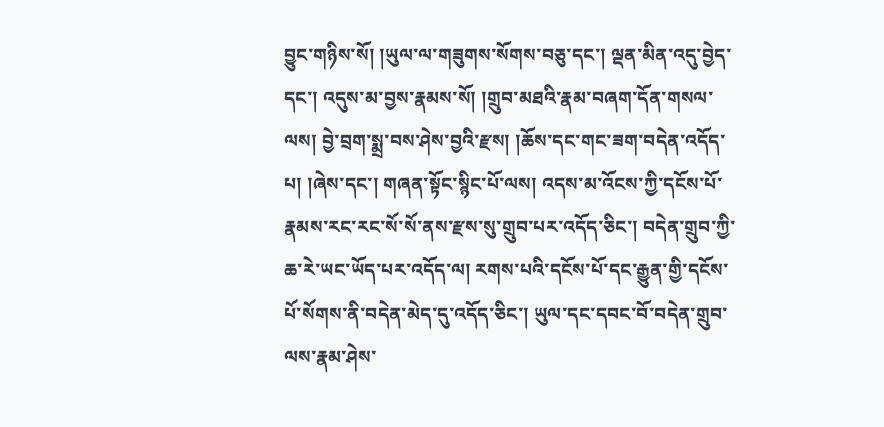བྱུང་གཉིས་སོ། །ཡུལ་ལ་གཟུགས་སོགས་བཅུ་དང་། ལྡན་མིན་འདུ་བྱེད་དང་། འདུས་མ་བྱས་རྣམས་སོ། །གྲུབ་མཐའི་རྣམ་བཞག་དོན་གསལ་ལས། བྱེ་བྲག་སྨྲ་བས་ཤེས་བྱའི་རྫས། །ཆོས་དང་གང་ཟག་བདེན་འདོད་པ། །ཞེས་དང་། གཞན་སྟོང་སྙིང་པོ་ལས། འདས་མ་འོངས་ཀྱི་དངོས་པོ་རྣམས་རང་རང་སོ་སོ་ནས་རྫས་སུ་གྲུབ་པར་འདོད་ཅིང་། བདེན་གྲུབ་ཀྱི་ཆ་རེ་ཡང་ཡོད་པར་འདོད་ལ། རགས་པའི་དངོས་པོ་དང་རྒྱུན་གྱི་དངོས་པོ་སོགས་ནི་བདེན་མེད་དུ་འདོད་ཅིང་། ཡུལ་དང་དབང་བོ་བདེན་གྲུབ་ལས་རྣམ་ཤེས་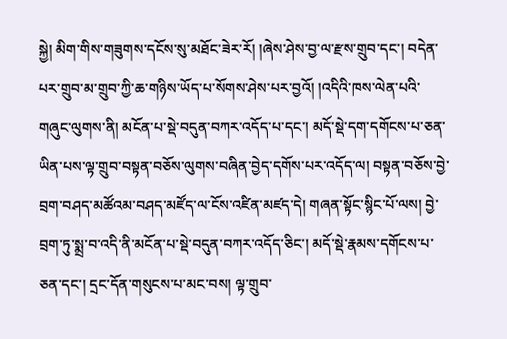སྐྱེ། མིག་གིས་གཟུགས་དངོས་སུ་མཐོང་ཟེར་རོ། །ཞེས་ཤེས་བྱ་ལ་རྫས་གྲུབ་དང་། བདེན་པར་གྲུབ་མ་གྲུབ་ཀྱི་ཆ་གཉིས་ཡོད་པ་སོགས་ཤེས་པར་བྱའོ། །འདིའི་ཁས་ལེན་པའི་གཞུང་ལུགས་ནི། མངོན་པ་སྡེ་བདུན་བཀར་འདོད་པ་དང་། མདོ་སྡེ་དག་དགོངས་པ་ཅན་ཡིན་པས་ལྟ་གྲུབ་བསྟན་བཅོས་ལུགས་བཞིན་བྱེད་དགོས་པར་འདོད་ལ། བསྟན་བཅོས་བྱེ་བྲག་བཤད་མཚོའམ་བཤད་མཛོད་ལ་ངོས་འཛིན་མཛད་དེ། གཞན་སྟོང་སྙིང་པོ་ལས། བྱེ་བྲག་ཏུ་སྨྲ་བ་འདི་ནི་མངོན་པ་སྡེ་བདུན་བཀར་འདོད་ཅིང་། མདོ་སྡེ་རྣམས་དགོངས་པ་ཅན་དང་། དྲང་དོན་གསུངས་པ་མང་བས། ལྟ་གྲུབ་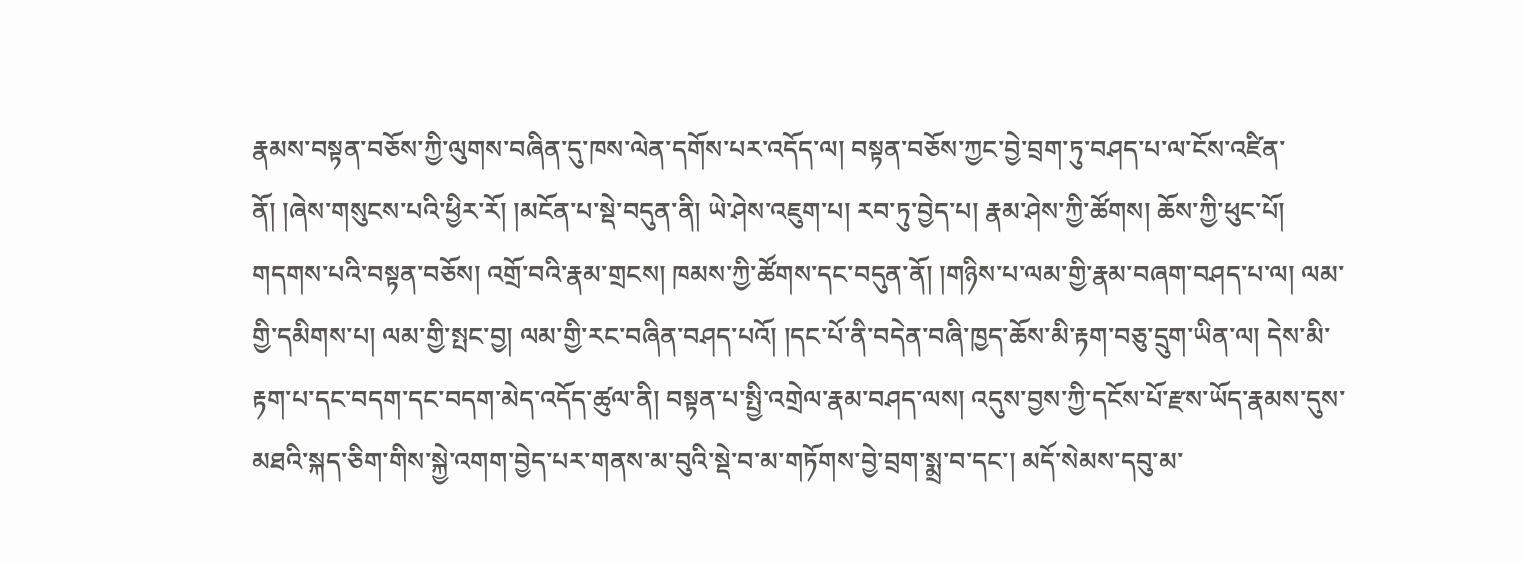རྣམས་བསྟན་བཅོས་ཀྱི་ལུགས་བཞིན་དུ་ཁས་ལེན་དགོས་པར་འདོད་ལ། བསྟན་བཅོས་ཀྱང་བྱེ་བྲག་ཏུ་བཤད་པ་ལ་ངོས་འཛིན་ནོ། །ཞེས་གསུངས་པའི་ཕྱིར་རོ། །མངོན་པ་སྡེ་བདུན་ནི། ཡེ་ཤེས་འཇུག་པ། རབ་ཏུ་བྱེད་པ། རྣམ་ཤེས་ཀྱི་ཚོགས། ཆོས་ཀྱི་ཕུང་པོ། གདགས་པའི་བསྟན་བཅོས། འགྲོ་བའི་རྣམ་གྲངས། ཁམས་ཀྱི་ཚོགས་དང་བདུན་ནོ། །གཉིས་པ་ལམ་གྱི་རྣམ་བཞག་བཤད་པ་ལ། ལམ་གྱི་དམིགས་པ། ལམ་གྱི་སྤང་བྱ། ལམ་གྱི་རང་བཞིན་བཤད་པའོ། །དང་པོ་ནི་བདེན་བཞི་ཁྱད་ཆོས་མི་རྟག་བཅུ་དྲུག་ཡིན་ལ། དེས་མི་རྟག་པ་དང་བདག་དང་བདག་མེད་འདོད་ཚུལ་ནི། བསྟན་པ་སྤྱི་འགྲེལ་རྣམ་བཤད་ལས། འདུས་བྱས་ཀྱི་དངོས་པོ་རྫས་ཡོད་རྣམས་དུས་མཐའི་སྐད་ཅིག་གིས་སྐྱེ་འགག་བྱེད་པར་གནས་མ་བུའི་སྡེ་བ་མ་གཏོགས་བྱེ་བྲག་སྨྲ་བ་དང་། མདོ་སེམས་དབུ་མ་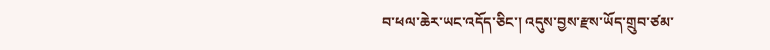བ་ཕལ་ཆེར་ཡང་འདོད་ཅིང་། འདུས་བྱས་རྫས་ཡོད་གྲུབ་ཙམ་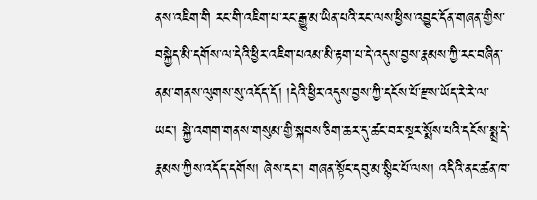ནས་འཇིག་གི རང་གི་འཇིག་པ་རང་རྒྱུ་མ་ཡིན་པའི་རང་ལས་ཕྱིས་འབྱུང་དོན་གཞན་གྱིས་བསྐྱེད་མི་དགོས་ལ་དེའི་ཕྱིར་འཇིག་པའམ་མི་རྟག་པ་དེ་འདུས་བྱས་རྣམས་ཀྱི་རང་བཞིན་ནམ་གནས་ལུགས་སུ་འདོད་དོ། །དེའི་ཕྱིར་འདུས་བྱས་ཀྱི་དངོས་པོ་རྫས་ཡོད་རེ་རེ་ལ་ཡང་། སྐྱེ་འགག་གནས་གསུམ་གྱི་སྐབས་ཅིག་ཆར་དུ་ཚང་བར་སྔར་སྨོས་པའི་དངོས་སྨྲ་དེ་རྣམས་ཀྱིས་འདོད་དགོས། ཞེས་དང་། གཞན་སྟོང་དབུ་མ་སྙིང་པོ་ལས། འདིའི་ནང་ཚན་ཁ་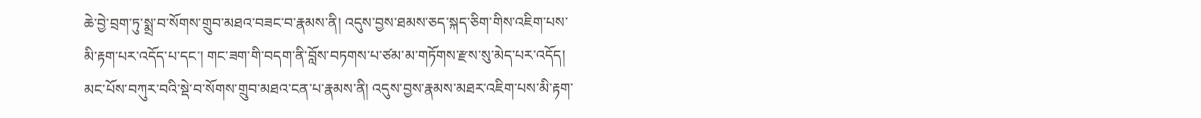ཆེ་བྱེ་བྲག་ཏུ་སྨྲ་བ་སོགས་གྲུབ་མཐའ་བཟང་བ་རྣམས་ནི། འདུས་བྱས་ཐམས་ཅད་སྐད་ཅིག་གིས་འཇིག་པས་མི་རྟག་པར་འདོད་པ་དང་། གང་ཟག་གི་བདག་ནི་བློས་བཏགས་པ་ཙམ་མ་གཏོགས་རྫས་སུ་མེད་པར་འདོད། མང་པོས་བཀུར་བའི་སྡེ་བ་སོགས་གྲུབ་མཐའ་ངན་པ་རྣམས་ནི། འདུས་བྱས་རྣམས་མཐར་འཇིག་པས་མི་རྟག་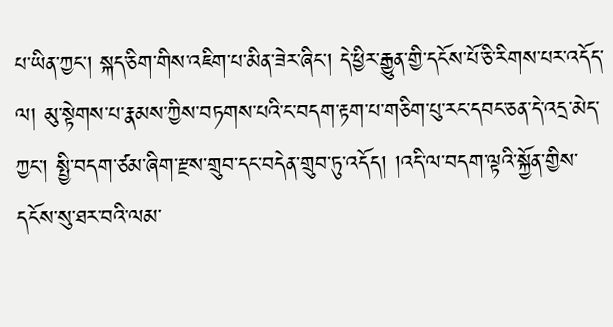པ་ཡིན་ཀྱང་། སྐད་ཅིག་གིས་འཇིག་པ་མིན་ཟེར་ཞིང་། དེ་ཕྱིར་རྒྱུན་གྱི་དངོས་པོ་ཅི་རིགས་པར་འདོད་ལ། མུ་སྟེགས་པ་རྣམས་ཀྱིས་བཏགས་པའི་ང་བདག་རྟག་པ་གཅིག་པུ་རང་དབང་ཅན་དེ་འདྲ་མེད་ཀྱང་། སྤྱི་བདག་ཙམ་ཞིག་རྫས་གྲུབ་དང་བདེན་གྲུབ་ཏུ་འདོད། །འདི་ལ་བདག་ལྟའི་སྐྱོན་གྱིས་དངོས་སུ་ཐར་བའི་ལམ་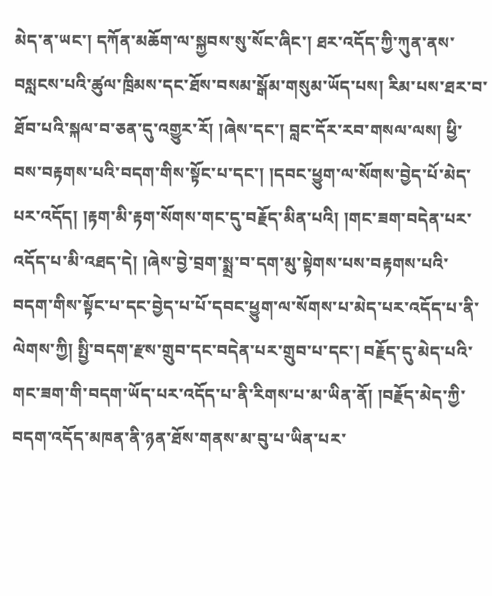མེད་ན་ཡང་། དཀོན་མཆོག་ལ་སྐྱབས་སུ་སོང་ཞིང་། ཐར་འདོད་ཀྱི་ཀུན་ནས་བསླངས་པའི་ཚུལ་ཁྲིམས་དང་ཐོས་བསམ་སྒོམ་གསུམ་ཡོད་པས། རིམ་པས་ཐར་བ་ཐོབ་པའི་སྐལ་བ་ཅན་དུ་འགྱུར་རོ། །ཞེས་དང་། བླང་དོར་རབ་གསལ་ལས། ཕྱི་བས་བརྟགས་པའི་བདག་གིས་སྟོང་པ་དང་། །དབང་ཕྱུག་ལ་སོགས་བྱེད་པོ་མེད་པར་འདོད། །རྟག་མི་རྟག་སོགས་གང་དུ་བརྗོད་མིན་པའི། །གང་ཟག་བདེན་པར་འདོད་པ་མི་འཐད་དེ། །ཞེས་བྱེ་བྲག་སྨྲ་བ་དག་མུ་སྟེགས་པས་བརྟགས་པའི་བདག་གིས་སྟོང་པ་དང་བྱེད་པ་པོ་དབང་ཕྱུག་ལ་སོགས་པ་མེད་པར་འདོད་པ་ནི་ལེགས་ཀྱི། སྤྱི་བདག་རྫས་གྲུབ་དང་བདེན་པར་གྲུབ་པ་དང་། བརྗོད་དུ་མེད་པའི་གང་ཟག་གི་བདག་ཡོད་པར་འདོད་པ་ནི་རིགས་པ་མ་ཡིན་ནོ། །བརྗོད་མེད་ཀྱི་བདག་འདོད་མཁན་ནི་ཉན་ཐོས་གནས་མ་བུ་པ་ཡིན་པར་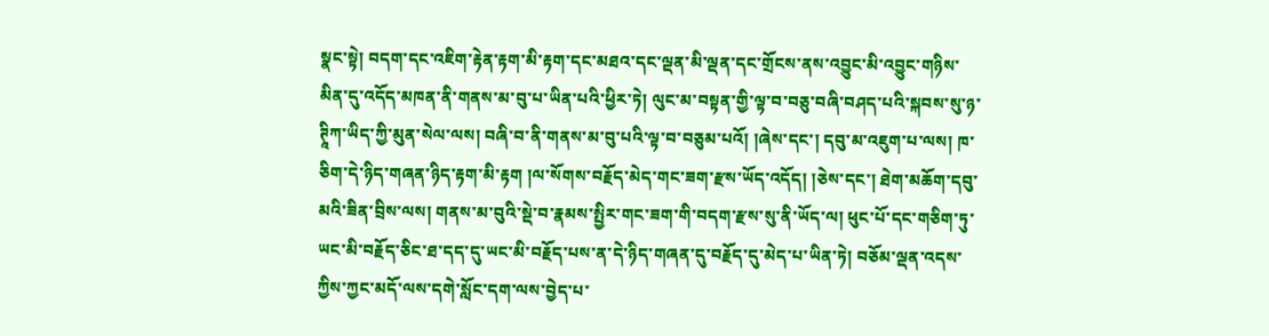སྣང་སྟེ། བདག་དང་འཇིག་རྟེན་རྟག་མི་རྟག་དང་མཐའ་དང་ལྡན་མི་ལྡན་དང་གྲོངས་ནས་འབྱུང་མི་འབྱུང་གཉིས་མིན་དུ་འདོད་མཁན་ནི་གནས་མ་བུ་པ་ཡིན་པའི་ཕྱིར་ཏེ། ལུང་མ་བསྟན་གྱི་ལྟ་བ་བཅུ་བཞི་བཤད་པའི་སྐབས་སུ་ཉ་ཊཱིཀ་ཡིད་ཀྱི་མུན་སེལ་ལས། བཞི་བ་ནི་གནས་མ་བུ་པའི་ལྟ་བ་བཅུམ་པའོ། །ཞེས་དང་། དབུ་མ་འཇུག་པ་ལས། ཁ་ཅིག་དེ་ཉིད་གཞན་ཉིད་རྟག་མི་རྟག །ལ་སོགས་བརྗོད་མེད་གང་ཟག་རྫས་ཡོད་འདོད། །ཅེས་དང་། ཐེག་མཆོག་དབུ་མའི་ཟིན་བྲིས་ལས། གནས་མ་བུའི་སྡེ་བ་རྣམས་སྤྱིར་གང་ཟག་གི་བདག་རྫས་སུ་ནི་ཡོད་ལ། ཕུང་པོ་དང་གཅིག་ཏུ་ཡང་མི་བརྗོད་ཅིང་ཐ་དད་དུ་ཡང་མི་བརྗོད་པས་ན་དེ་ཉིད་གཞན་དུ་བརྗོད་དུ་མེད་པ་ཡིན་ཏེ། བཅོམ་ལྡན་འདས་ཀྱིས་ཀྱང་མདོ་ལས་དགེ་སློང་དག་ལས་བྱེད་པ་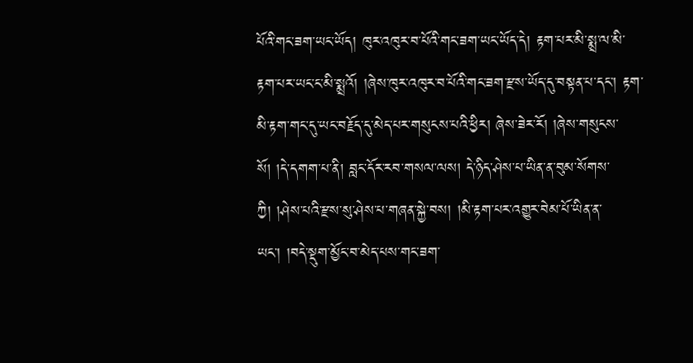པོའི་གང་ཟག་ཡང་ཡོད། ཁུར་འཁུར་བ་པོའི་གང་ཟག་ཡང་ཡོད་དེ། རྟག་པར་མི་སྨྲ་ལ་མི་རྟག་པར་ཡང་ང་མི་སྨྲའོ། །ཞེས་ཁུར་འཁུར་བ་པོའི་གང་ཟག་རྫས་ཡོད་དུ་བསྟན་པ་དང་། རྟག་མི་རྟག་གང་དུ་ཡང་བརྗོད་དུ་མེད་པར་གསུངས་པའི་ཕྱིར། ཞེས་ཟེར་རོ། །ཞེས་གསུངས་སོ། །དེ་དགག་པ་ནི། བླང་དོར་རབ་གསལ་ལས། དེ་ཉིད་ཤེས་པ་ཡིན་ན་བུམ་སོགས་ཀྱི། །ཤེས་པའི་རྫས་སུ་ཤེས་པ་གཞན་སྐྱེ་བས། །མི་རྟག་པར་འགྱུར་བེམ་པོ་ཡིན་ན་ཡང་། །བདེ་སྡུག་མྱོང་བ་མེད་པས་གང་ཟག་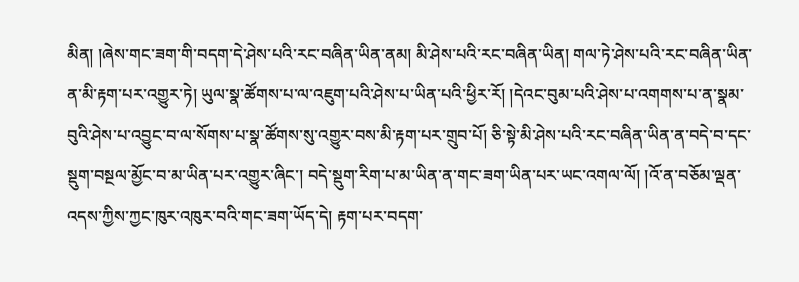མིན། །ཞེས་གང་ཟག་གི་བདག་དེ་ཤེས་པའི་རང་བཞིན་ཡིན་ནམ། མི་ཤེས་པའི་རང་བཞིན་ཡིན། གལ་ཏེ་ཤེས་པའི་རང་བཞིན་ཡིན་ན་མི་རྟག་པར་འགྱུར་ཏེ། ཡུལ་སྣ་ཚོགས་པ་ལ་འཇུག་པའི་ཤེས་པ་ཡིན་པའི་ཕྱིར་རོ། །དེའང་བུམ་པའི་ཤེས་པ་འགགས་པ་ན་སྣམ་བུའི་ཤེས་པ་འབྱུང་བ་ལ་སོགས་པ་སྣ་ཚོགས་སུ་འགྱུར་བས་མི་རྟག་པར་གྲུབ་པོ། ཅི་སྟེ་མི་ཤེས་པའི་རང་བཞིན་ཡིན་ན་བདེ་བ་དང་སྡུག་བསྔལ་མྱོང་བ་མ་ཡིན་པར་འགྱུར་ཞིང་། བདེ་སྡུག་རིག་པ་མ་ཡིན་ན་གང་ཟག་ཡིན་པར་ཡང་འགལ་ལོ། །འོ་ན་བཅོམ་ལྡན་འདས་ཀྱིས་ཀྱང་ཁུར་འཁུར་བའི་གང་ཟག་ཡོད་དེ། རྟག་པར་བདག་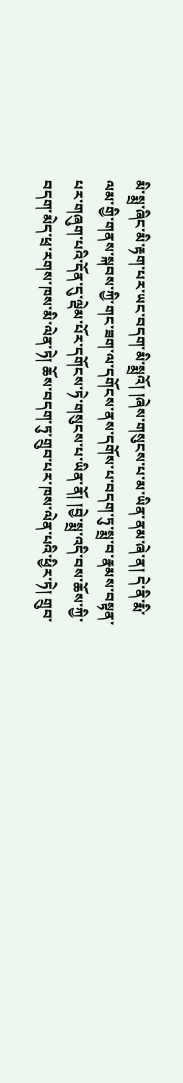མི་སྨྲ་ཞིང་མི་རྟག་པར་ཡང་བདག་མི་སྨྲའོ། །ཞེས་གསུངས་པ་མ་ཡིན་ནམ་ཞེ་ན། དེ་ནི་རྨི་ལམ་གྱི་གནས་སྐབས་ཀྱི་གང་ཟག་ལ་དགོངས་ནས་དགོས་པ་བདག་ཏུ་སྨྲ་བ་རྣམས་བསྟན་པར་གཞུག་པའི་དོན་དུ་ལྡེམ་པོར་དགོངས་ཏེ་གསུངས་པ་ཡིན་ནོ། །བྱེ་སྨྲ་འདི་བས་ཆོས་ཀྱི་བདག་མེད་ཕྲ་རགས་ཁས་མི་ལེན་ཏེ། ཆོས་བདག་ཏུ་གྲུབ་པར་ཁས་ལེན་པའི་ཕྱིར་ཏེ། གྲུབ་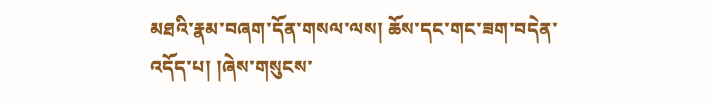མཐའི་རྣམ་བཞག་དོན་གསལ་ལས། ཆོས་དང་གང་ཟག་བདེན་འདོད་པ། །ཞེས་གསུངས་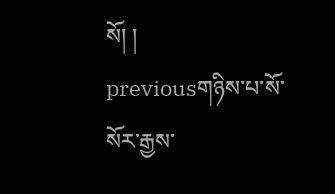སོ། །
previousགཉིས་པ་སོ་སོར་རྒྱས་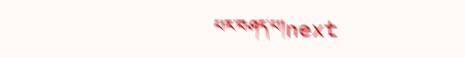པར་བཤད་པ།next